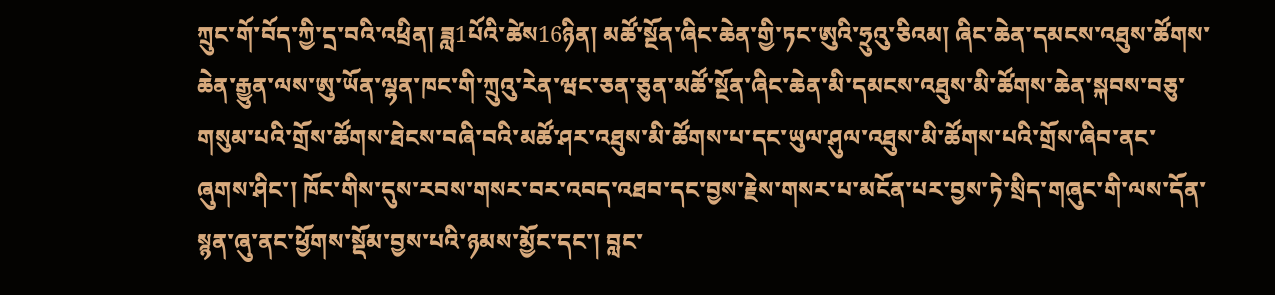ཀྲུང་གོ་བོད་ཀྱི་དྲ་བའི་འཕྲིན། ཟླ1པོའི་ཚེས16ཉིན། མཚོ་སྔོན་ཞིང་ཆེན་གྱི་ཏང་ཨུའི་ཧྲུའུ་ཅིའམ། ཞིང་ཆེན་དམངས་འཐུས་ཚོགས་ཆེན་རྒྱུན་ལས་ཨུ་ཡོན་ལྷན་ཁང་གི་ཀྲུའུ་རེན་ཝང་ཅན་ཅུན་མཚོ་སྔོན་ཞིང་ཆེན་མི་དམངས་འཐུས་མི་ཚོགས་ཆེན་སྐབས་བཅུ་གསུམ་པའི་གྲོས་ཚོགས་ཐེངས་བཞི་བའི་མཚོ་ཤར་འཐུས་མི་ཚོགས་པ་དང་ཡུལ་ཤུལ་འཐུས་མི་ཚོགས་པའི་གྲོས་ཞིབ་ནང་ཞུགས་ཤིང་། ཁོང་གིས་དུས་རབས་གསར་བར་འབད་འཐབ་དང་བྱས་རྗེས་གསར་པ་མངོན་པར་བྱས་ཏེ་སྲིད་གཞུང་གི་ལས་དོན་སྙན་ཞུ་ནང་ཕྱོགས་སྡོམ་བྱས་པའི་ཉམས་མྱོང་དང་། བླང་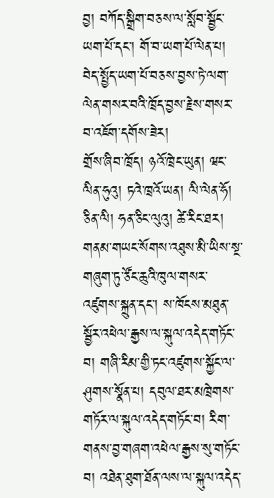བྱ། བཀོད་སྒྲིག་བཅས་ལ་སློབ་སྦྱོང་ཡག་པོ་དང་། གོ་བ་ཡག་པོ་ལེན་པ། བེད་སྤྱོད་ཡག་པོ་བཅས་བྱས་ཏེ་ལག་ལེན་གསར་བའི་ཁྲོད་བྱས་རྗེས་གསར་བ་འཇོག་དགོས་ཟེར།
གྲོས་ཞིབ་ཁྲོད། ཉའོ་ཁྲེང་ཡུན། ཝང་ལིན་ཧུའུ། ཏའེ་ཁྲའོ་ཡན། ལི་ལེན་ཧོ། ཅིན་ལི། ཧན་ཅིང་ལུའུ། ཚེ་རིང་ཐར། གནམ་གཡང་སོགས་འཐུས་མི་ཡིས་སྔ་གཞུག་ཏུ་ཙོང་ཆུའི་ཁུལ་གསར་འཛུགས་སྐྲུན་དང་། ས་ཁོངས་མཐུན་སྦྱོར་འཕེལ་རྒྱས་ལ་སྐུལ་འདེད་གཏོང་བ། གཞི་རིམ་གྱི་ཏང་འཛུགས་སྐྱོང་ལ་ཤུགས་སྣོན་པ། དབུལ་ཐར་མཁྲེགས་གཏོར་ལ་སྐུལ་འདེད་གཏོང་བ། རིག་གནས་བྱ་གཞག་འཕེལ་རྒྱས་སུ་གཏོང་བ། འཐེན་ཐུག་ཐོན་ལས་ལ་སྐུལ་འདེད་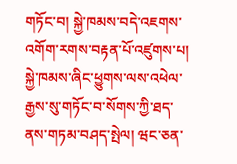གཏོང་བ། སྐྱེ་ཁམས་བདེ་འཇགས་འགོག་རགས་བརྟན་པོ་འཛུགས་པ། སྐྱེ་ཁམས་ཞིང་ཕྱུགས་ལས་འཕེལ་རྒྱས་སུ་གཏོང་བ་སོགས་ཀྱི་ཐད་ནས་གཏམ་བཤད་སྤེལ། ཝང་ཅན་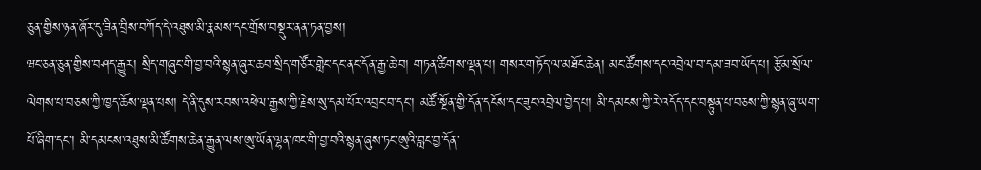ཅུན་གྱིས་ཉན་ཞོར་དུ་ཟིན་བྲིས་བཀོད་དེ་འཐུས་མི་རྣམས་དང་གྲོས་བསྡུར་ནན་ཏན་བྱས།
ཝང་ཅན་ཅུན་གྱིས་བཤད་རྒྱུར། སྲིད་གཞུང་གི་བྱ་བའི་སྙན་ཞུར་ཆབ་སྲིད་གཙོར་གླེང་དང་ནང་དོན་རྒྱ་ཆེ་བ། གཏན་ཚིགས་ལྡན་པ། གསར་གཏོད་ལ་མཐོང་ཆེན། མང་ཚོགས་དང་འབྲེལ་བ་དམ་ཟབ་ཡོད་པ། རྩོམ་སྲོལ་ལེགས་པ་བཅས་ཀྱི་ཁྱད་ཆོས་ལྡན་པས། དེ་ནི་དུས་རབས་འཕེལ་རྒྱས་ཀྱི་རྗེས་སུ་དམ་པོར་འབྲང་བ་དང་། མཚོ་སྔོན་གྱི་དོན་དངོས་དང་ཟུང་འབྲེལ་བྱེད་པ། མི་དམངས་ཀྱི་རེ་འདོད་དང་བསྟུན་པ་བཅས་ཀྱི་སྙན་ཞུ་ཡག་པོ་ཞིག་དང་། མི་དམངས་འཐུས་མི་ཚོགས་ཆེན་རྒྱུན་ལས་ཨུ་ཡོན་ལྷན་ཁང་གི་བྱ་བའི་སྙན་ཞུས་ཏང་ཨུའི་བླང་བྱ་དོན་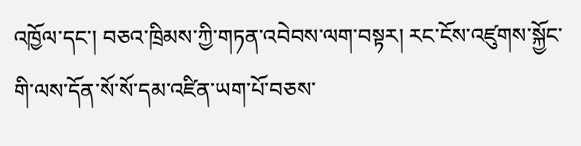འཁྱོལ་དང་། བཅའ་ཁྲིམས་ཀྱི་གཏན་འབེབས་ལག་བསྟར། རང་ངོས་འཛུགས་སྐྱོང་གི་ལས་དོན་སོ་སོ་དམ་འཛིན་ཡག་པོ་བཅས་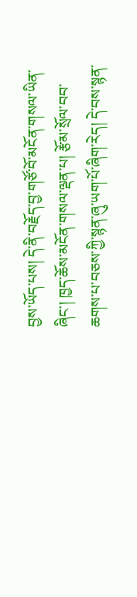བྱས་ཡོད་པས། དེ་ནི་བརྗོད་བྱ་གཙོ་བོ་མངོན་གསལ་ཡིན་ཞིང་། ཁྱད་ཆོས་མངོན་གསལ་ལྡན་པ། རྩོམ་སྲོལ་བབ་ཆགས་པ་བཅས་ཀྱི་སྙན་ཞུ་ཡག་པོ་ཞིག་རེད། དེ་བས་སྙན་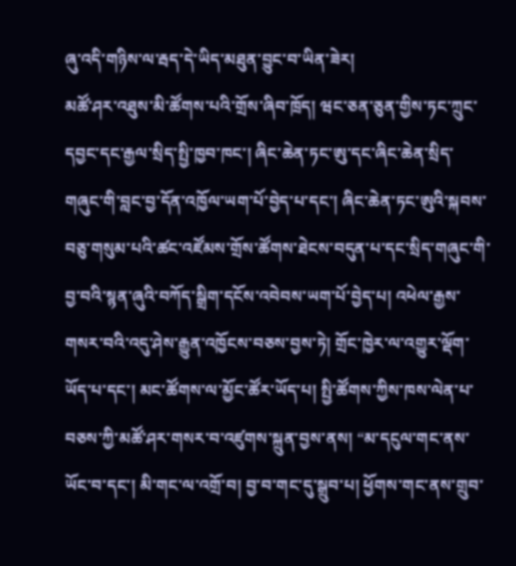ཞུ་འདི་གཉིས་ལ་རྦད་དེ་ཡིད་མཐུན་བྱུང་བ་ཡིན་ཟེར།
མཚོ་ཤར་འཐུས་མི་ཚོགས་པའི་གྲོས་ཞིབ་ཁྲོད། ཝང་ཅན་ཅུན་གྱིས་ཏང་ཀྲུང་དབྱང་དང་རྒྱལ་སྲིད་སྤྱི་ཁྱབ་ཁང་། ཞིང་ཆེན་ཏང་ཨུ་དང་ཞིང་ཆེན་སྲིད་གཞུང་གི་བླང་བྱ་དོན་འཁྱོལ་ཡག་པོ་བྱེད་པ་དང་། ཞིང་ཆེན་ཏང་ཨུའི་སྐབས་བཅུ་གསུམ་པའི་ཚང་འཛོམས་གྲོས་ཚོགས་ཐེངས་བདུན་པ་དང་སྲིད་གཞུང་གི་བྱ་བའི་སྙན་ཞུའི་བཀོད་སྒྲིག་དངོས་འབེབས་ཡག་པོ་བྱེད་པ། འཕེལ་རྒྱས་གསར་བའི་འདུ་ཤེས་རྒྱུན་འཁྱོངས་བཅས་བྱས་ཏེ། གྲོང་ཁྱེར་ལ་འགྱུར་ལྡོག་ཡོད་པ་དང་། མང་ཚོགས་ལ་མྱོང་ཚོར་ཡོད་པ། སྤྱི་ཚོགས་ཀྱིས་ཁས་ལེན་པ་བཅས་ཀྱི་མཚོ་ཤར་གསར་བ་འཛུགས་སྐྲུན་བྱས་ནས། “མ་དངུལ་གང་ནས་ཡོང་བ་དང་། མི་གང་ལ་འགྲོ་བ། བྱ་བ་གང་དུ་སྒྲུབ་པ། ཕྱོགས་གང་ནས་གྲུབ་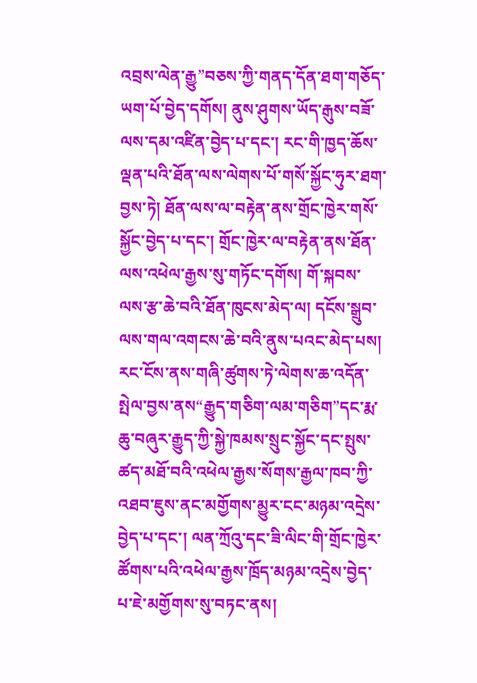འབྲས་ལེན་རྒྱུ”བཅས་ཀྱི་གནད་དོན་ཐག་གཅོད་ཡག་པོ་བྱེད་དགོས། ནུས་ཤུགས་ཡོད་རྒུས་བཟོ་ལས་དམ་འཛིན་བྱེད་པ་དང་། རང་གི་ཁྱད་ཆོས་ལྡན་པའི་ཐོན་ལས་ལེགས་པོ་གསོ་སྐྱོང་ཧུར་ཐག་བྱས་ཏེ། ཐོན་ལས་ལ་བརྟེན་ནས་གྲོང་ཁྱེར་གསོ་སྐྱོང་བྱེད་པ་དང་། གྲོང་ཁྱེར་ལ་བརྟེན་ནས་ཐོན་ལས་འཕེལ་རྒྱས་སུ་གཏོང་དགོས། གོ་སྐབས་ལས་རྩ་ཆེ་བའི་ཐོན་ཁུངས་མེད་ལ། དངོས་སྒྲུབ་ལས་གལ་འགངས་ཆེ་བའི་ནུས་པའང་མེད་པས། རང་ངོས་ནས་གཞི་ཚུགས་ཏེ་ལེགས་ཆ་འདོན་སྤེལ་བྱས་ནས“རྒྱུད་གཅིག་ལམ་གཅིག”དང་རྨ་ཆུ་བཞུར་རྒྱུད་ཀྱི་སྐྱེ་ཁམས་སྲུང་སྐྱོང་དང་སྤུས་ཚད་མཐོ་བའི་འཕེལ་རྒྱས་སོགས་རྒྱལ་ཁབ་ཀྱི་འཐབ་ཇུས་ནང་མགྱོགས་མྱུར་ངང་མཉམ་འདྲེས་བྱེད་པ་དང་། ལན་ཀྲོའུ་དང་ཟི་ལིང་གི་གྲོང་ཁྱེར་ཚོགས་པའི་འཕེལ་རྒྱས་ཁྲོད་མཉམ་འདྲེས་བྱེད་པ་ཇེ་མགྱོགས་སུ་བཏང་ནས།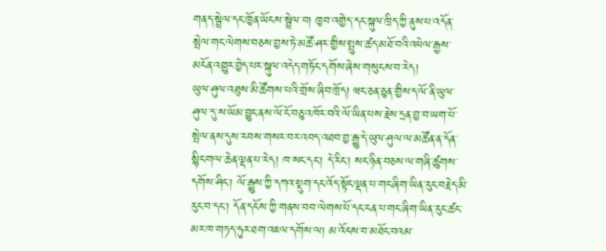གནད་སྦྲེལ་དང་ཁྱོན་ཡོངས་སྦྲེལ་བ། ཁྱབ་འགྱེད་དང་སྐུལ་ཁྲིད་ཀྱི་ནུས་པ་འདོན་སྤེལ་གང་ལེགས་བཅས་བྱས་ཏེ་མཚོ་ཤར་གྱིས་སྤུས་ཚད་མཐོ་བའི་འཕེལ་རྒྱས་མངོན་འགྱུར་བྱེད་པར་སྐུལ་འདེད་གཏོང་དགོས་ཞེས་གསུངས་བ་རེད།
ཡུལ་ཤུལ་འཐུས་མི་ཚོགས་པའི་གྲོས་ཞིབ་ཁྲོད། ཝང་ཅན་ཅུན་གྱིས་ད་ལོ་ནི་ཡུལ་ཤུལ་དུ་ས་ཡོམ་བྱུང་ནས་ལོ་ངོ་བཅུ་འཁོར་བའི་ལོ་ཡིན་པས་རྗེས་དྲན་བྱ་བ་ཡག་པོ་སྤེལ་ནས་དུས་རབས་གསར་བར་འབད་འཐབ་བྱ་རྒྱུ་དེ་ཡུལ་ཤུལ་ལ་མཚོན་ན་དོན་སྙིང་གལ་ཆེན་ལྡན་པ་རེད། ཁ་སང་དང་། དེ་རིང་། སང་ཉིན་བཅས་ལ་གཞི་ཚུགས་དགོས་ཤིང་། ལོ་རྒྱུས་ཀྱི་དཀའ་སྡུག་དང་འོད་སྟོང་ལྡན་པ་གང་ཞིག་ཡིན་རུང་བརྗེད་མི་རུང་བ་དང་། དོན་དངོས་ཀྱི་གནས་བབ་ལེགས་པོ་དང་ངན་པ་གང་ཞིག་ཡིན་རུང་ཚང་མར་ཁ་གཏད་ཧུར་ཐག་འཇལ་དགོས་ལ། མ་འོངས་བ་མཐོང་བའམ་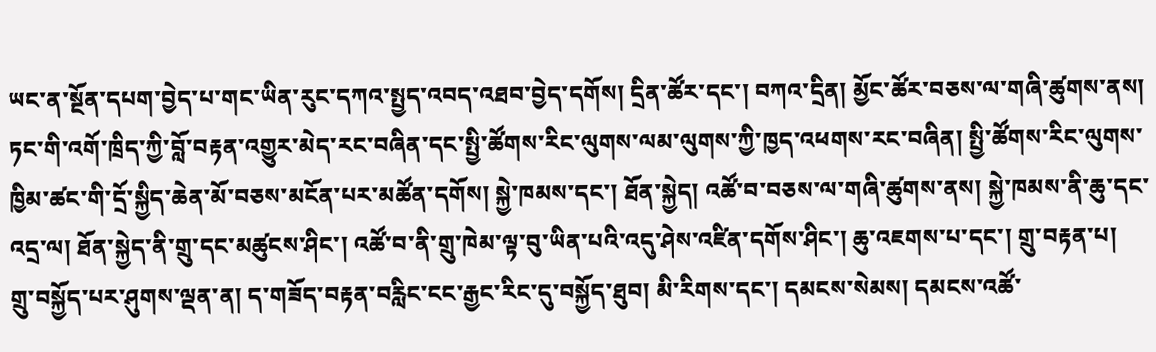ཡང་ན་སྔོན་དཔག་བྱེད་པ་གང་ཡིན་རུང་དཀའ་སྤྱད་འབད་འཐབ་བྱེད་དགོས། དྲིན་ཚོར་དང་། བཀའ་དྲིན། མྱོང་ཚོར་བཅས་ལ་གཞི་ཚུགས་ནས། ཏང་གི་འགོ་ཁྲིད་ཀྱི་བློ་བརྟན་འགྱུར་མེད་རང་བཞིན་དང་སྤྱི་ཚོགས་རིང་ལུགས་ལམ་ལུགས་ཀྱི་ཁྱད་འཕགས་རང་བཞིན། སྤྱི་ཚོགས་རིང་ལུགས་ཁྱིམ་ཚང་གི་དྲོ་སྐྱིད་ཆེན་མོ་བཅས་མངོན་པར་མཚོན་དགོས། སྐྱེ་ཁམས་དང་། ཐོན་སྐྱེད། འཚོ་བ་བཅས་ལ་གཞི་ཚུགས་ནས། སྐྱེ་ཁམས་ནི་ཆུ་དང་འདྲ་ལ། ཐོན་སྐྱེད་ནི་གྲུ་དང་མཚུངས་ཤིང་། འཚོ་བ་ནི་གྲུ་ཁེམ་ལྟ་བུ་ཡིན་པའི་འདུ་ཤེས་འཛིན་དགོས་ཤིང་། ཆུ་འཇགས་པ་དང་། གྲུ་བརྟན་པ། གྲུ་བསྐྱོད་པར་ཤུགས་ལྡན་ན། ད་གཟོད་བརྟན་བརླིང་ངང་རྒྱང་རིང་དུ་བསྐྱོད་ཐུབ། མི་རིགས་དང་། དམངས་སེམས། དམངས་འཚོ་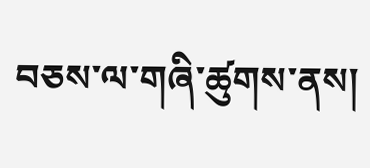བཅས་ལ་གཞི་ཚུགས་ནས།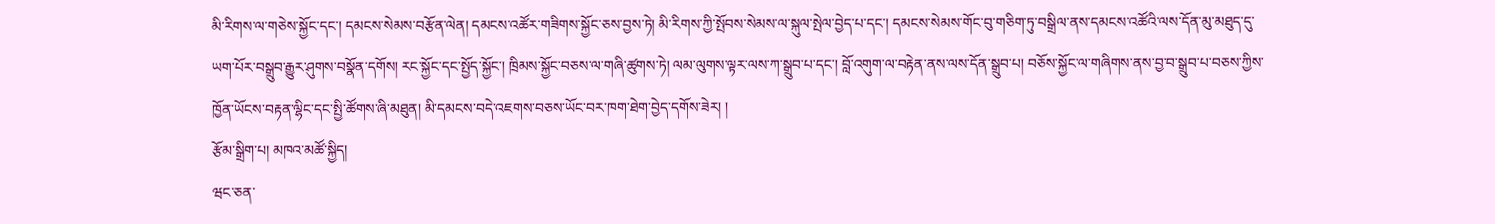མི་རིགས་ལ་གཅེས་སྐྱོང་དང་། དམངས་སེམས་བརྩོན་ལེན། དམངས་འཚོར་གཟིགས་སྐྱོང་ཅས་བྱས་ཏེ། མི་རིགས་ཀྱི་སྤོབས་སེམས་ལ་སྐུལ་སྤེལ་བྱེད་པ་དང་། དམངས་སེམས་གོང་བུ་གཅིག་ཏུ་བསྒྲིལ་ནས་དམངས་འཚོའི་ལས་དོན་མུ་མཐུད་དུ་ཡག་པོར་བསྒྲུབ་རྒྱུར་ཤུགས་བསྣོན་དགོས། རང་སྐྱོང་དང་སྤྱོད་སྐྱོང་། ཁྲིམས་སྐྱོང་བཅས་ལ་གཞི་ཚུགས་ཏེ། ལམ་ལུགས་ལྟར་ལས་ཀ་སྒྲུབ་པ་དང་། བློ་འགུག་ལ་བརྟེན་ནས་ལས་དོན་སྒྲུབ་པ། བཅོས་སྐྱོང་ལ་གཞིགས་ནས་བྱ་བ་སྒྲུབ་པ་བཅས་ཀྱིས་ཁྱོན་ཡོངས་བརྟན་ལྷིང་དང་སྤྱི་ཚོགས་ཞི་མཐུན། མི་དམངས་བདེ་འཇགས་བཅས་ཡོང་བར་ཁག་ཐེག་བྱེད་དགོས་ཟེར། །
རྩོམ་སྒྲིག་པ། མཁའ་མཚོ་སྐྱིད།
ཝང་ཅན་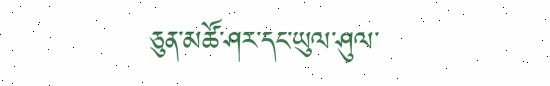ཅུན་མཚོ་ཤར་དང་ཡུལ་ཤུལ་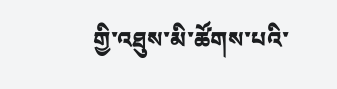གྱི་འཐུས་མི་ཚོགས་པའི་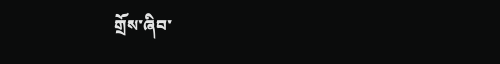གྲོས་ཞིབ་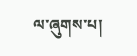ལ་ཞུགས་པ།